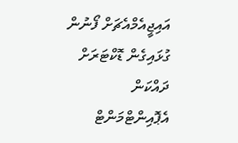އައިޖީއެމްއެޗަށް ފޯނުން ގުޅައިގެން ޑޮކްޓަރަށް ދައްކަން އެޕޮއިންޓްމަންޓް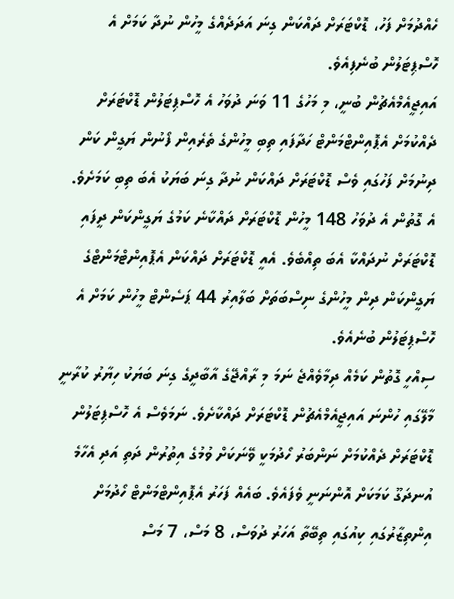ހެއްދުމަށް ފަހު، ޑޮކްޓަރަށް ދައްކަން ގިނަ އަދަދެއްގެ މީހުން ނުދާ ކަމަށް އެ ހޮސްޕިޓަލުން ބުނެފިއެވެ.
އައިޖީއެމްއެޗުން ބުނީ، މި މަހުގެ 11 ވަނަ ދުވަހު އެ ހޮސްޕިޓަލުން ޑޮކްޓަރަށް ދެއްކުމަށް އެޕޮއިންޓްމަންޓް ހަދާފައި ތިބި މީހުންގެ ތެރެއިން ފޯނުން ޔަގީން ކަން ދިނުމަށް ފަހުގައި ވެސް ޑޮކްޓަރަށް ދައްކަން ނުދާ ގިނަ ބަޔަކު އެބަ ތިބި ކަމަށެވެ. އެ ގޮތުން އެ ދުވަހު 148 މީހުން ޑޮކްޓަރަށް ދައްކާނެ ކަމުގެ ޔަގީންކަން ދީފައި ޑޮކްޓަރަށް ނުދައްކާ އެބަ ތިއްބެވެ. އެއީ ޑޮކްޓަރަށް ދައްކަން އެޕޮއިންޓްމަންޓްގެ ޔަގީންކަން ދިން މީހުންގެ ނިސްބަތަށް ބަލާއިރު 44 ޕަސެންޓް މީހުން ކަމަށް އެ ހޮސްޕިޓަލުން ބުނެއެވެ.
ސިއްހީ ގޮތުން ކަމެއް ދިމާވެއްޖެ ނަމަ މި ރާއްޖޭގެ އާބާދީގެ ގިނަ ބަޔަކު ހިޔާރު ކުރާނީ މާލޭގައި ހުންނަ އައިޖީއެމްއެޗުން ޑޮކްޓަރަށް ދައްކާށެވެ. ނަމަވެސް އެ ހޮސްޕިޓަލުން ޑޮކްޓަރަށް ދެއްކުމަށް ނަންބަރު ހޯދުމަކީ ވޭނަކަށް ވުމުގެ އިތުރުން ދަތި އަދި އެހާމެ އުނދަގޫ ކަމަކަށް އޮންނަނީ ވެފައެވެ. ބައެއް ފަހަރު އެޕޮއިންޓްމަންޓް ހޯދުމަށް އިންތިޒާރުގައި ކިއުގައި ތިބޭތާ އަހަރު ދުވަސް، 8 މަސް، 7 މަސް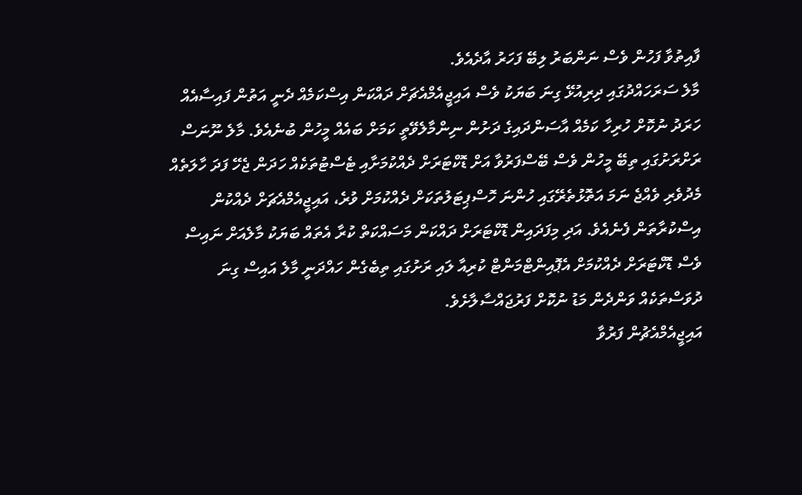ފާއިތުވާ ފަހުން ވެސް ނަންބަރު ލިބޭ ފަހަރު އާދެއެވެ.
މާލެ ސަރަހައްދުގައި ދިރިއުޅޭ ގިނަ ބަޔަކު ވެސް އައިޖީއެމްއެޗަށް ދައްކަން އިސްކަމެއް ދެނީ އަތުން ފައިސާއެއް ހަރަދު ނުކޮށް ހުރިހާ ކަމެއް އާސަންދައިގެ ދަށުން ނިންމާލެވޭތީ ކަމަށް ބައެއް މީހުން ބުނެއެވެ. މާލެ ނޫނަސް ރަށްރަށުގައި ތިބޭ މީހުން ވެސް ބޭސްފަރުވާ އަށް ޑޮކްޓަރަށް ދެއްކުމަށާއި ޓެސްޓުތަކެއް ހަދަން ޖެހޭ ފަދަ ހާލަތެއް މެދުވެރި ވެއްޖެ ނަމަ އަތޮޅުތެރޭގައި ހުންނަ ހޮސްޕިޓަލުތަކަށް ދެއްކުމަށް ވުރެ، އައިޖީއެމްއެޗަށް ދެއްކުން އިސްކުރާތަން ފެނެއެވެ. އަދި މިފަދައިން ޑޮކްޓަރަށް ދައްކަން މަސައްކަތް ކުރާ އެތައް ބަޔަކު މާލެއަށް ނައިސް ވެސް ޑޮކްޓަރަށް ދެއްކުމަށް އެޕޮއިންޓްމަންޓް ކުރިއާ ލައި ރަށުގައި ތިބެގެން ހައްދަނީ މާލެ އައިސް ގިނަ ދުވަސްތަކެއް ވަންދެން މަޑު ނުކޮށް ފަރުޖައްސާލާށެވެ.
އައިޖީއެމްއެޗުން ފަރުވާ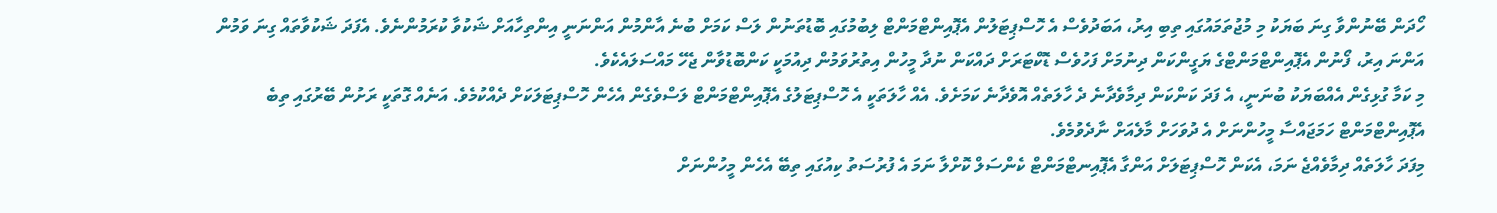ހޯދަން ބޭނުންވާ ގިނަ ބަޔަކު މި މުޖުތަމައުގައި ތިބި އިރު، އަބަދުވެސް އެ ހޮސްޕިޓަލުން އެޕޮއިންޓްމަންޓް ލިބުމުގައި ބޮޑުތަނުން ލަސް ކަމަށް ބުނެ އާންމުން އަންނަނީ އިންތިހާއަށް ޝަކުވާ ކުރަމުންނެވެ. އެފަދަ ޝަކުވާތައް ގިނަ ވަމުން އަންނަ އިރު، ފޯނުން އެޕޮއިންޓްމަންޓްގެ ޔަގީންކަން ދިނުމަށް ފަހުވެސް ޑޮކްޓަރަށް ދައްކަން ނުދާ މީހުން އިތުރުވަމުން ދިއުމަކީ ކަންބޮޑުވާން ޖެހޭ މައްސަލައެކެވެ.
މި ކަމާ ގުޅިގެން އެއްބަޔަކު ބުނަނީ، އެ ފަދަ ކަންކަން ދިމާވެދާނެ ދެ ހާލަތެއް އޮވެދާނެ ކަމަށެވެ. އެއް ހާލަތަކީ އެ ހޮސްޕިޓަލުގެ އެޕޮއިންޓްމަންޓް ލަސްވެގެން އެހެން ހޮސްޕިޓަލަކަށް ދެއްކުމެވެ. އަނެއް ގޮތަކީ ރަށުން ބޭރުގައި ތިބެ އެޕޮއިންޓްމަންޓް ހަމަޖައްސާ މީހުންނަށް އެ ދުވަހަށް މާލެއަށް ނާދެވުމެވެ.
މިފަދަ ހާލަތެއް ދިމާވެއްޖެ ނަމަ، އެކަން ހޮސްޕިޓަލަށް އަންގާ އެޕޮއިނޓްމަންޓް ކެންސަލް ކޮށްލާ ނަމަ އެ ފުރުސަތު ކިއުގައި ތިބޭ އެހެން މީހުންނަށް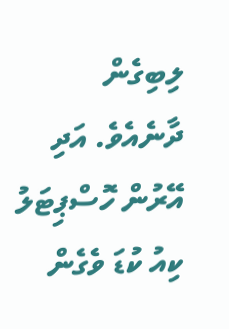ލިބިގެން ދާނެއެވެ. އަދި އޭރުން ހޮސްޕިޓަލު ކިއު ކުޑަ ވެގެން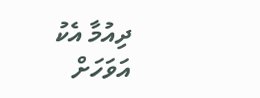ދިއުމާ އެކު އަވަހަށް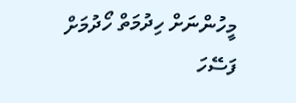މީހުންނަށް ހިދުމަތް ހޯދުމަށް ފަސޭހަ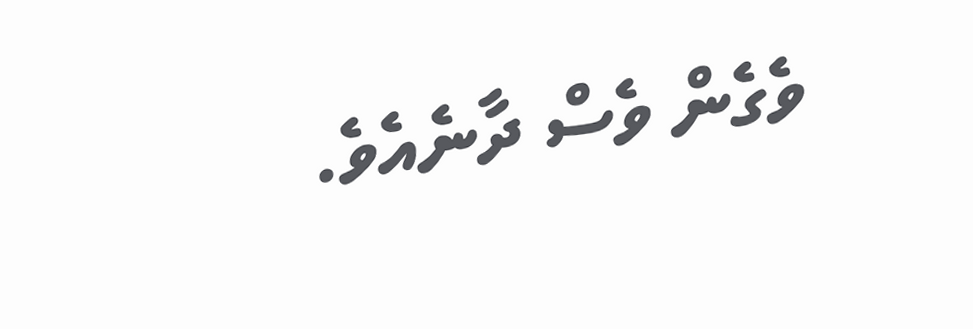ވެގެން ވެސް ދާނެއެވެ.